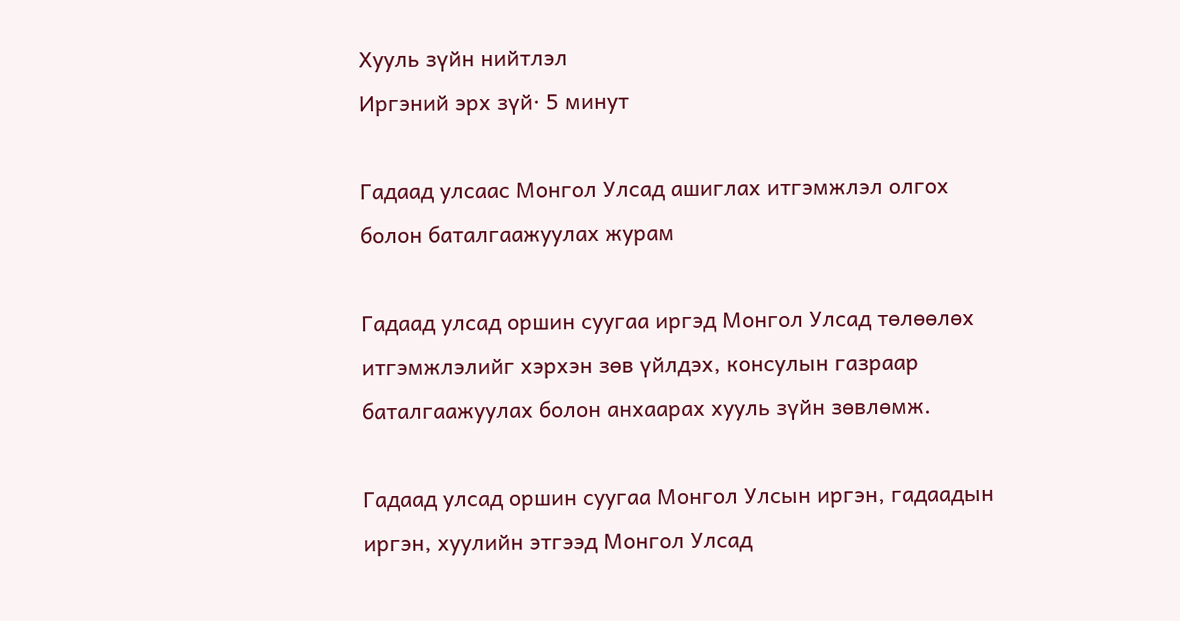Хууль зүйн нийтлэл
Иргэний эрх зүй· 5 минут

Гадаад улсаас Монгол Улсад ашиглах итгэмжлэл олгох болон баталгаажуулах журам

Гадаад улсад оршин суугаа иргэд Монгол Улсад төлөөлөх итгэмжлэлийг хэрхэн зөв үйлдэх, консулын газраар баталгаажуулах болон анхаарах хууль зүйн зөвлөмж.

Гадаад улсад оршин суугаа Монгол Улсын иргэн, гадаадын иргэн, хуулийн этгээд Монгол Улсад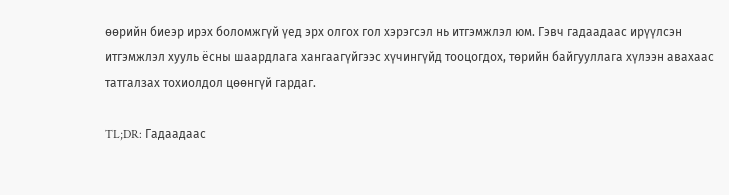өөрийн биеэр ирэх боломжгүй үед эрх олгох гол хэрэгсэл нь итгэмжлэл юм. Гэвч гадаадаас ирүүлсэн итгэмжлэл хууль ёсны шаардлага хангаагүйгээс хүчингүйд тооцогдох, төрийн байгууллага хүлээн авахаас татгалзах тохиолдол цөөнгүй гардаг.

TL;DR: Гадаадаас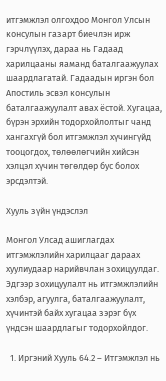итгэмжлэл олгохдоо Монгол Улсын консулын газарт биечлэн ирж гэрчлүүлэх, дараа нь Гадаад харилцааны яаманд баталгаажуулах шаардлагатай. Гадаадын иргэн бол Апостиль эсвэл консулын баталгаажуулалт авах ёстой. Хугацаа, бүрэн эрхийн тодорхойлолтыг чанд хангахгүй бол итгэмжлэл хүчингүйд тооцогдох, төлөөлөгчийн хийсэн хэлцэл хүчин төгөлдөр бус болох эрсдэлтэй.

Хууль зүйн үндэслэл

Монгол Улсад ашиглагдах итгэмжлэлийн харилцааг дараах хуулиудаар нарийвчлан зохицуулдаг. Эдгээр зохицуулалт нь итгэмжлэлийн хэлбэр, агуулга, баталгаажуулалт, хүчинтэй байх хугацаа зэрэг бүх үндсэн шаардлагыг тодорхойлдог.

  1. Иргэний Хууль 64.2 – Итгэмжлэл нь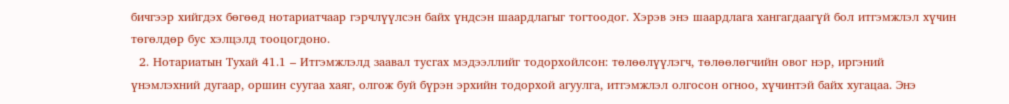бичгээр хийгдэх бөгөөд нотариатчаар гэрчлүүлсэн байх үндсэн шаардлагыг тогтоодог. Хэрэв энэ шаардлага хангагдаагүй бол итгэмжлэл хүчин төгөлдөр бус хэлцэлд тооцогдоно.
  2. Нотариатын Тухай 41.1 – Итгэмжлэлд заавал тусгах мэдээллийг тодорхойлсон: төлөөлүүлэгч, төлөөлөгчийн овог нэр, иргэний үнэмлэхний дугаар, оршин суугаа хаяг, олгож буй бүрэн эрхийн тодорхой агуулга, итгэмжлэл олгосон огноо, хүчинтэй байх хугацаа. Энэ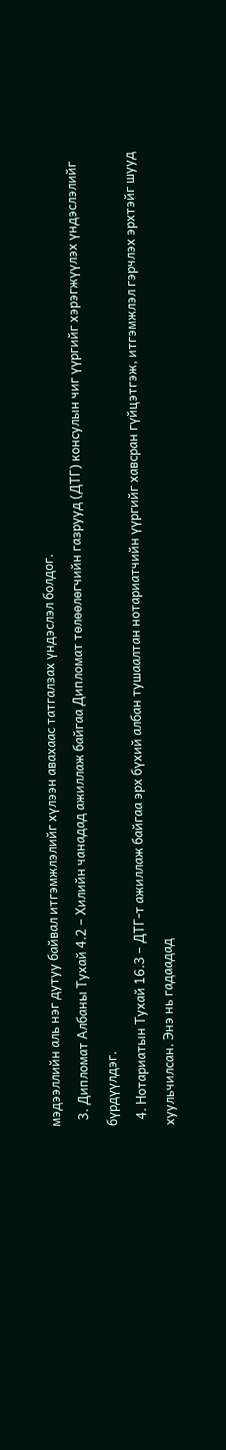мэдээллийн аль нэг дутуу байвал итгэмжлэлийг хүлээн авахаас татгалзах үндэслэл болдог.
  3. Дипломат Албаны Тухай 4.2 – Хилийн чанадад ажиллаж байгаа Дипломат төлөөлөгчийн газрууд (ДТГ) консулын чиг үүргийг хэрэгжүүлэх үндэслэлийг бүрдүүлдэг.
  4. Нотариатын Тухай 16.3 – ДТГ-т ажиллаж байгаа эрх бүхий албан тушаалтан нотариатчийн үүргийг хавсран гүйцэтгэж, итгэмжлэл гэрчлэх эрхтэйг шууд хуульчилсан. Энэ нь гадаадад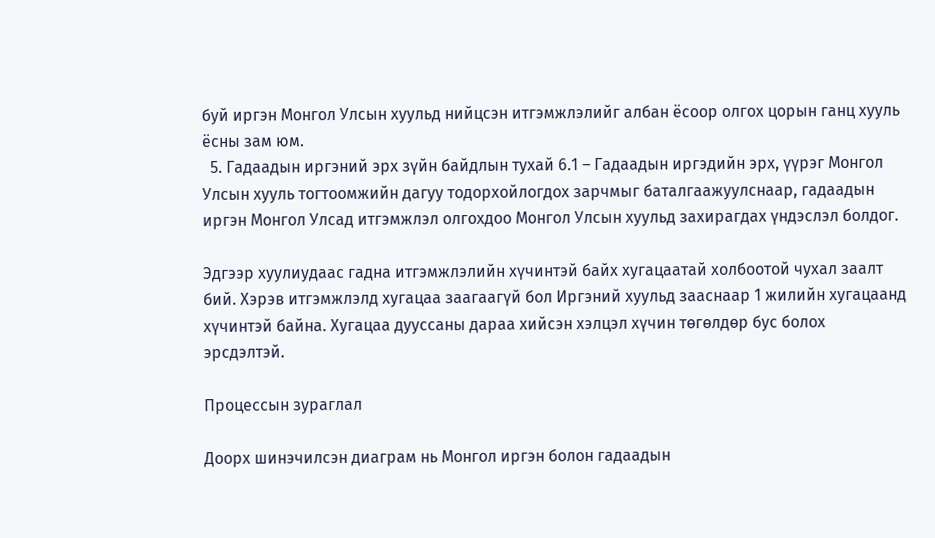буй иргэн Монгол Улсын хуульд нийцсэн итгэмжлэлийг албан ёсоор олгох цорын ганц хууль ёсны зам юм.
  5. Гадаадын иргэний эрх зүйн байдлын тухай 6.1 – Гадаадын иргэдийн эрх, үүрэг Монгол Улсын хууль тогтоомжийн дагуу тодорхойлогдох зарчмыг баталгаажуулснаар, гадаадын иргэн Монгол Улсад итгэмжлэл олгохдоо Монгол Улсын хуульд захирагдах үндэслэл болдог.

Эдгээр хуулиудаас гадна итгэмжлэлийн хүчинтэй байх хугацаатай холбоотой чухал заалт бий. Хэрэв итгэмжлэлд хугацаа заагаагүй бол Иргэний хуульд зааснаар 1 жилийн хугацаанд хүчинтэй байна. Хугацаа дууссаны дараа хийсэн хэлцэл хүчин төгөлдөр бус болох эрсдэлтэй.

Процессын зураглал

Доорх шинэчилсэн диаграм нь Монгол иргэн болон гадаадын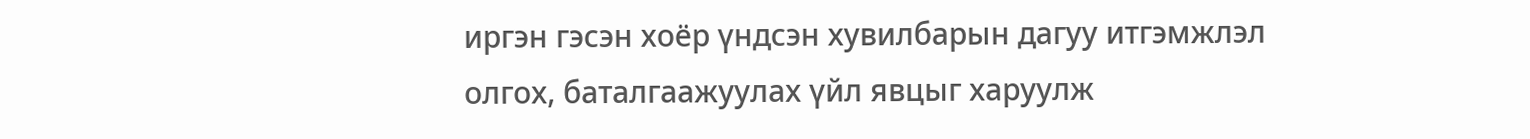иргэн гэсэн хоёр үндсэн хувилбарын дагуу итгэмжлэл олгох, баталгаажуулах үйл явцыг харуулж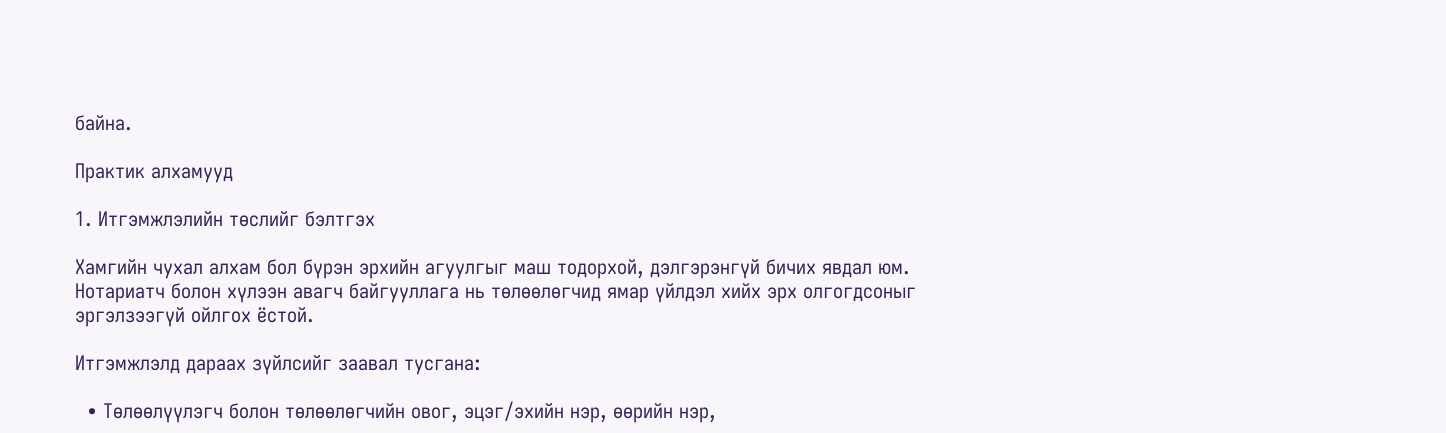байна.

Практик алхамууд

1. Итгэмжлэлийн төслийг бэлтгэх

Хамгийн чухал алхам бол бүрэн эрхийн агуулгыг маш тодорхой, дэлгэрэнгүй бичих явдал юм. Нотариатч болон хүлээн авагч байгууллага нь төлөөлөгчид ямар үйлдэл хийх эрх олгогдсоныг эргэлзээгүй ойлгох ёстой.

Итгэмжлэлд дараах зүйлсийг заавал тусгана:

  • Төлөөлүүлэгч болон төлөөлөгчийн овог, эцэг/эхийн нэр, өөрийн нэр,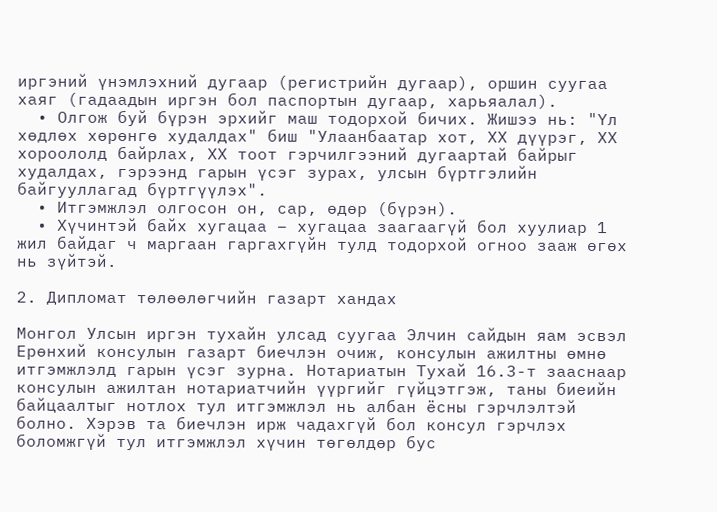иргэний үнэмлэхний дугаар (регистрийн дугаар), оршин суугаа хаяг (гадаадын иргэн бол паспортын дугаар, харьяалал).
  • Олгож буй бүрэн эрхийг маш тодорхой бичих. Жишээ нь: "Үл хөдлөх хөрөнгө худалдах" биш "Улаанбаатар хот, ХХ дүүрэг, ХХ хороололд байрлах, ХХ тоот гэрчилгээний дугаартай байрыг худалдах, гэрээнд гарын үсэг зурах, улсын бүртгэлийн байгууллагад бүртгүүлэх".
  • Итгэмжлэл олгосон он, сар, өдөр (бүрэн).
  • Хүчинтэй байх хугацаа – хугацаа заагаагүй бол хуулиар 1 жил байдаг ч маргаан гаргахгүйн тулд тодорхой огноо зааж өгөх нь зүйтэй.

2. Дипломат төлөөлөгчийн газарт хандах

Монгол Улсын иргэн тухайн улсад суугаа Элчин сайдын яам эсвэл Ерөнхий консулын газарт биечлэн очиж, консулын ажилтны өмнө итгэмжлэлд гарын үсэг зурна. Нотариатын Тухай 16.3-т зааснаар консулын ажилтан нотариатчийн үүргийг гүйцэтгэж, таны биеийн байцаалтыг нотлох тул итгэмжлэл нь албан ёсны гэрчлэлтэй болно. Хэрэв та биечлэн ирж чадахгүй бол консул гэрчлэх боломжгүй тул итгэмжлэл хүчин төгөлдөр бус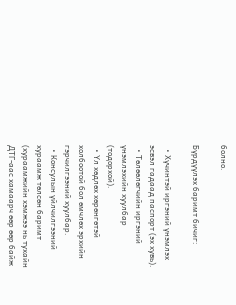болно.

Бүрдүүлэх баримт бичиг:

  • Хүчинтэй иргэний үнэмлэх эсвэл гадаад паспорт (эх хувь).
  • Төлөөлөгчийн иргэний үнэмлэхийн хуулбар (тодорхой).
  • Үл хөдлөх хөрөнгөтэй холбоотой бол өмчлөх эрхийн гэрчилгээний хуулбар.
  • Консулын үйлчилгээний хураамж төлсөн баримт (хураамжийн хэмжээ нь тухайн ДТГ-аас хамаарч өөр өөр байж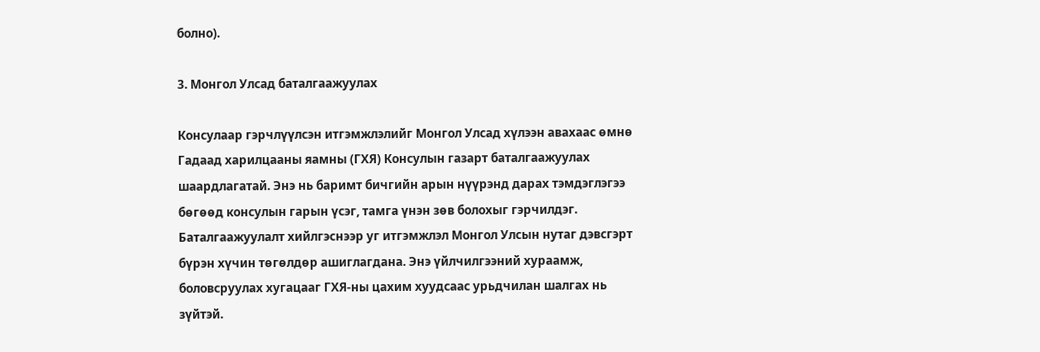болно).

3. Монгол Улсад баталгаажуулах

Консулаар гэрчлүүлсэн итгэмжлэлийг Монгол Улсад хүлээн авахаас өмнө Гадаад харилцааны яамны (ГХЯ) Консулын газарт баталгаажуулах шаардлагатай. Энэ нь баримт бичгийн арын нүүрэнд дарах тэмдэглэгээ бөгөөд консулын гарын үсэг, тамга үнэн зөв болохыг гэрчилдэг. Баталгаажуулалт хийлгэснээр уг итгэмжлэл Монгол Улсын нутаг дэвсгэрт бүрэн хүчин төгөлдөр ашиглагдана. Энэ үйлчилгээний хураамж, боловсруулах хугацааг ГХЯ-ны цахим хуудсаас урьдчилан шалгах нь зүйтэй.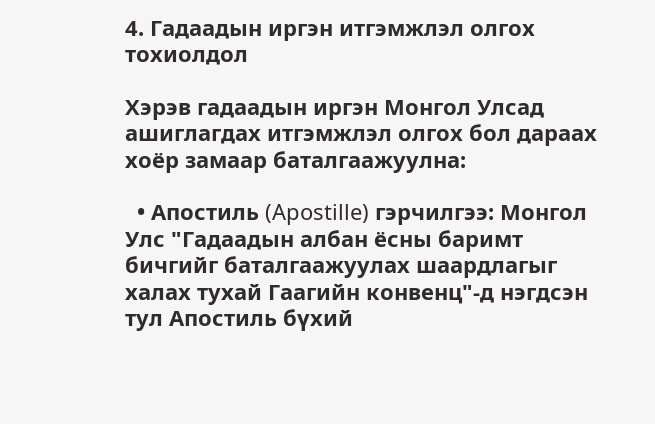4. Гадаадын иргэн итгэмжлэл олгох тохиолдол

Хэрэв гадаадын иргэн Монгол Улсад ашиглагдах итгэмжлэл олгох бол дараах хоёр замаар баталгаажуулна:

  • Апостиль (Apostille) гэрчилгээ: Монгол Улс "Гадаадын албан ёсны баримт бичгийг баталгаажуулах шаардлагыг халах тухай Гаагийн конвенц"-д нэгдсэн тул Апостиль бүхий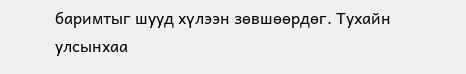баримтыг шууд хүлээн зөвшөөрдөг. Тухайн улсынхаа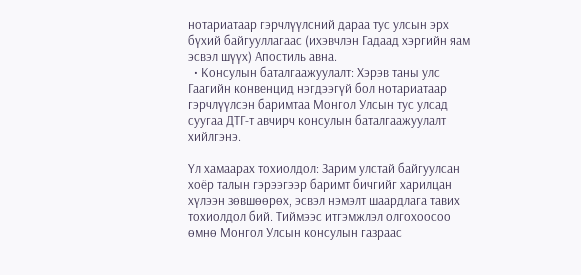нотариатаар гэрчлүүлсний дараа тус улсын эрх бүхий байгууллагаас (ихэвчлэн Гадаад хэргийн яам эсвэл шүүх) Апостиль авна.
  • Консулын баталгаажуулалт: Хэрэв таны улс Гаагийн конвенцид нэгдээгүй бол нотариатаар гэрчлүүлсэн баримтаа Монгол Улсын тус улсад суугаа ДТГ-т авчирч консулын баталгаажуулалт хийлгэнэ.

Үл хамаарах тохиолдол: Зарим улстай байгуулсан хоёр талын гэрээгээр баримт бичгийг харилцан хүлээн зөвшөөрөх, эсвэл нэмэлт шаардлага тавих тохиолдол бий. Тиймээс итгэмжлэл олгохоосоо өмнө Монгол Улсын консулын газраас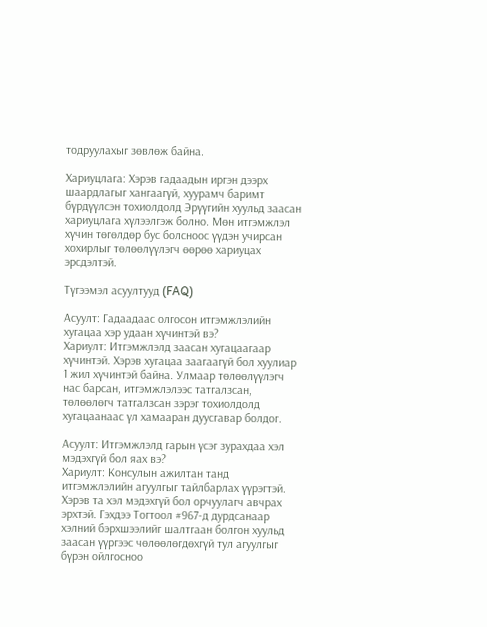тодруулахыг зөвлөж байна.

Хариуцлага: Хэрэв гадаадын иргэн дээрх шаардлагыг хангаагүй, хуурамч баримт бүрдүүлсэн тохиолдолд Эрүүгийн хуульд заасан хариуцлага хүлээлгэж болно. Мөн итгэмжлэл хүчин төгөлдөр бус болсноос үүдэн учирсан хохирлыг төлөөлүүлэгч өөрөө хариуцах эрсдэлтэй.

Түгээмэл асуултууд (FAQ)

Асуулт: Гадаадаас олгосон итгэмжлэлийн хугацаа хэр удаан хүчинтэй вэ?
Хариулт: Итгэмжлэлд заасан хугацаагаар хүчинтэй. Хэрэв хугацаа заагаагүй бол хуулиар 1 жил хүчинтэй байна. Улмаар төлөөлүүлэгч нас барсан, итгэмжлэлээс татгалзсан, төлөөлөгч татгалзсан зэрэг тохиолдолд хугацаанаас үл хамааран дуусгавар болдог.

Асуулт: Итгэмжлэлд гарын үсэг зурахдаа хэл мэдэхгүй бол яах вэ?
Хариулт: Консулын ажилтан танд итгэмжлэлийн агуулгыг тайлбарлах үүрэгтэй. Хэрэв та хэл мэдэхгүй бол орчуулагч авчрах эрхтэй. Гэхдээ Тогтоол #967-д дурдсанаар хэлний бэрхшээлийг шалтгаан болгон хуульд заасан үүргээс чөлөөлөгдөхгүй тул агуулгыг бүрэн ойлгосноо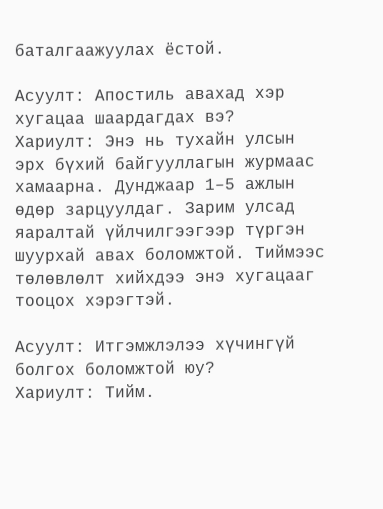баталгаажуулах ёстой.

Асуулт: Апостиль авахад хэр хугацаа шаардагдах вэ?
Хариулт: Энэ нь тухайн улсын эрх бүхий байгууллагын журмаас хамаарна. Дунджаар 1–5 ажлын өдөр зарцуулдаг. Зарим улсад яаралтай үйлчилгээгээр түргэн шуурхай авах боломжтой. Тиймээс төлөвлөлт хийхдээ энэ хугацааг тооцох хэрэгтэй.

Асуулт: Итгэмжлэлээ хүчингүй болгох боломжтой юу?
Хариулт: Тийм.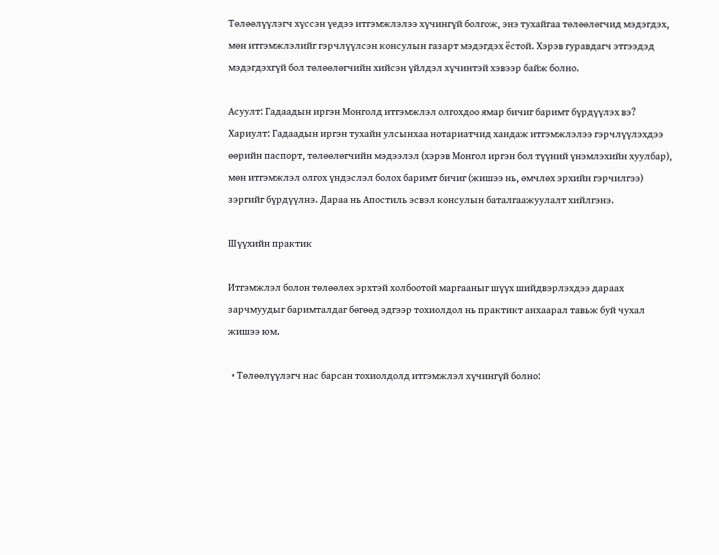Төлөөлүүлэгч хүссэн үедээ итгэмжлэлээ хүчингүй болгож, энэ тухайгаа төлөөлөгчид мэдэгдэх, мөн итгэмжлэлийг гэрчлүүлсэн консулын газарт мэдэгдэх ёстой. Хэрэв гуравдагч этгээдэд мэдэгдэхгүй бол төлөөлөгчийн хийсэн үйлдэл хүчинтэй хэвээр байж болно.

Асуулт: Гадаадын иргэн Монголд итгэмжлэл олгохдоо ямар бичиг баримт бүрдүүлэх вэ?
Хариулт: Гадаадын иргэн тухайн улсынхаа нотариатчид хандаж итгэмжлэлээ гэрчлүүлэхдээ өөрийн паспорт, төлөөлөгчийн мэдээлэл (хэрэв Монгол иргэн бол түүний үнэмлэхийн хуулбар), мөн итгэмжлэл олгох үндэслэл болох баримт бичиг (жишээ нь, өмчлөх эрхийн гэрчилгээ) зэргийг бүрдүүлнэ. Дараа нь Апостиль эсвэл консулын баталгаажуулалт хийлгэнэ.

Шүүхийн практик

Итгэмжлэл болон төлөөлөх эрхтэй холбоотой маргааныг шүүх шийдвэрлэхдээ дараах зарчмуудыг баримталдаг бөгөөд эдгээр тохиолдол нь практикт анхаарал тавьж буй чухал жишээ юм.

  • Төлөөлүүлэгч нас барсан тохиолдолд итгэмжлэл хүчингүй болно: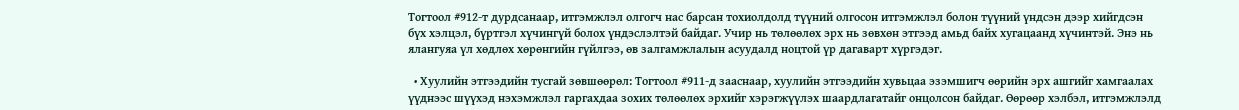Тогтоол #912-т дурдсанаар, итгэмжлэл олгогч нас барсан тохиолдолд түүний олгосон итгэмжлэл болон түүний үндсэн дээр хийгдсэн бүх хэлцэл, бүртгэл хүчингүй болох үндэслэлтэй байдаг. Учир нь төлөөлөх эрх нь зөвхөн этгээд амьд байх хугацаанд хүчинтэй. Энэ нь ялангуяа үл хөдлөх хөрөнгийн гүйлгээ, өв залгамжлалын асуудалд ноцтой үр дагаварт хүргэдэг.

  • Хуулийн этгээдийн тусгай зөвшөөрөл: Тогтоол #911-д зааснаар, хуулийн этгээдийн хувьцаа эзэмшигч өөрийн эрх ашгийг хамгаалах үүднээс шүүхэд нэхэмжлэл гаргахдаа зохих төлөөлөх эрхийг хэрэгжүүлэх шаардлагатайг онцолсон байдаг. Өөрөөр хэлбэл, итгэмжлэлд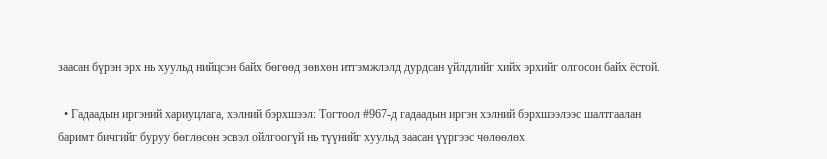заасан бүрэн эрх нь хуульд нийцсэн байх бөгөөд зөвхөн итгэмжлэлд дурдсан үйлдлийг хийх эрхийг олгосон байх ёстой.

  • Гадаадын иргэний хариуцлага, хэлний бэрхшээл: Тогтоол #967-д гадаадын иргэн хэлний бэрхшээлээс шалтгаалан баримт бичгийг буруу бөглөсөн эсвэл ойлгоогүй нь түүнийг хуульд заасан үүргээс чөлөөлөх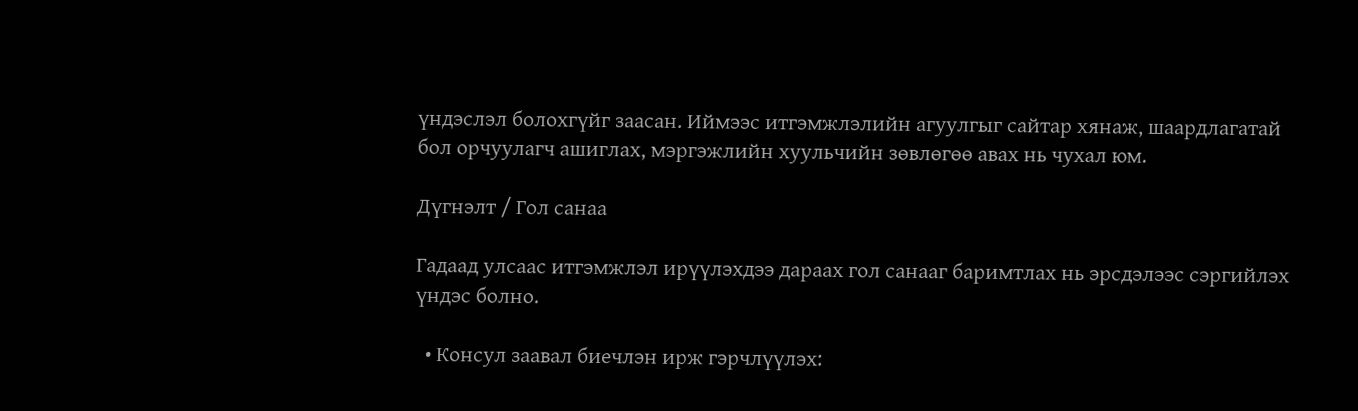үндэслэл болохгүйг заасан. Иймээс итгэмжлэлийн агуулгыг сайтар хянаж, шаардлагатай бол орчуулагч ашиглах, мэргэжлийн хуульчийн зөвлөгөө авах нь чухал юм.

Дүгнэлт / Гол санаа

Гадаад улсаас итгэмжлэл ирүүлэхдээ дараах гол санааг баримтлах нь эрсдэлээс сэргийлэх үндэс болно.

  • Консул заавал биечлэн ирж гэрчлүүлэх: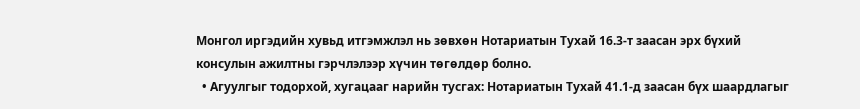Монгол иргэдийн хувьд итгэмжлэл нь зөвхөн Нотариатын Тухай 16.3-т заасан эрх бүхий консулын ажилтны гэрчлэлээр хүчин төгөлдөр болно.
  • Агуулгыг тодорхой, хугацааг нарийн тусгах: Нотариатын Тухай 41.1-д заасан бүх шаардлагыг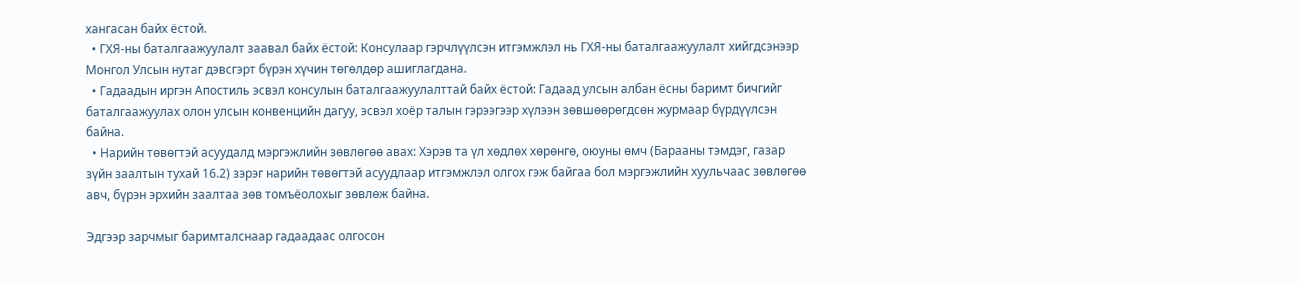хангасан байх ёстой.
  • ГХЯ-ны баталгаажуулалт заавал байх ёстой: Консулаар гэрчлүүлсэн итгэмжлэл нь ГХЯ-ны баталгаажуулалт хийгдсэнээр Монгол Улсын нутаг дэвсгэрт бүрэн хүчин төгөлдөр ашиглагдана.
  • Гадаадын иргэн Апостиль эсвэл консулын баталгаажуулалттай байх ёстой: Гадаад улсын албан ёсны баримт бичгийг баталгаажуулах олон улсын конвенцийн дагуу, эсвэл хоёр талын гэрээгээр хүлээн зөвшөөрөгдсөн журмаар бүрдүүлсэн байна.
  • Нарийн төвөгтэй асуудалд мэргэжлийн зөвлөгөө авах: Хэрэв та үл хөдлөх хөрөнгө, оюуны өмч (Барааны тэмдэг, газар зүйн заалтын тухай 16.2) зэрэг нарийн төвөгтэй асуудлаар итгэмжлэл олгох гэж байгаа бол мэргэжлийн хуульчаас зөвлөгөө авч, бүрэн эрхийн заалтаа зөв томъёолохыг зөвлөж байна.

Эдгээр зарчмыг баримталснаар гадаадаас олгосон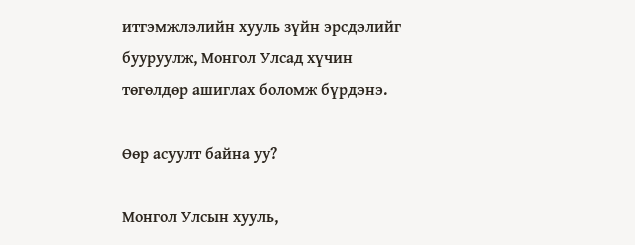итгэмжлэлийн хууль зүйн эрсдэлийг бууруулж, Монгол Улсад хүчин төгөлдөр ашиглах боломж бүрдэнэ.

Өөр асуулт байна уу?

Монгол Улсын хууль,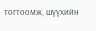тогтоомж, шүүхийн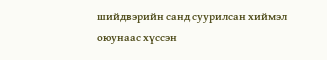шийдвэрийн санд суурилсан хиймэл оюунаас хүссэн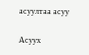асуултаа асуу

Асуух